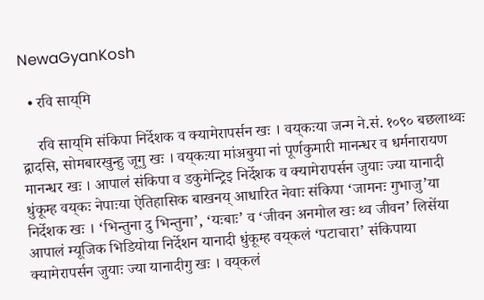NewaGyanKosh

  • रवि साय्‌मि

    रवि साय्‌मि संकिपा निर्देशक व क्यामेरापर्सन खः । वय्‌कःया जन्म ने.सं. १०९० बछलाथ्वः द्वादसि, सोमबारखुन्हु जूगु खः । वय्‌कःया मांअबुया नां पूर्णकुमारी मानन्धर व धर्मनारायण मानन्धर खः । आपालं संकिपा व डकुमेन्ट्रिइ निर्देशक व क्यामेरापर्सन जुयाः ज्या यानादी धुंकूम्ह वय्‌कः नेपाःया ऐतिहासिक बाखनय्‌ आधारित नेवाः संकिपा ‘जामनः गुभाजु’या निर्देशक खः । ‘भिन्तुना दु भिन्तुना’, ‘यःबाः’ व ‘जीवन अनमोल खः थ्व जीवन’ लिसेंया आपालं म्यूजिक भिडियोया निर्देशन यानादी धुंकूम्ह वय्‌कलं ‘पटाचारा’ संकिपाया क्यामेरापर्सन जुयाः ज्या यानादीगु खः । वय्‌कलं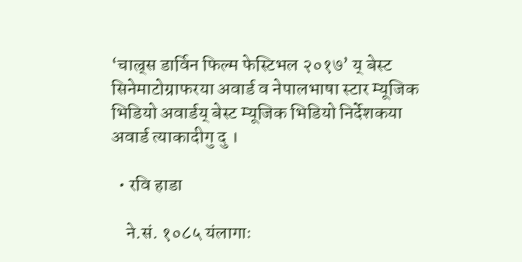‘चाल्र्स डार्विन फिल्म फेस्टिभल २०१७’ य्‌ बेस्ट सिनेमाटोग्राफरया अवार्ड व नेपालभाषा स्टार म्यूजिक भिडियो अवार्डय्‌ बेस्ट म्यूजिक भिडियो निर्देशकया अवार्ड त्याकादीगु दु ।

  • रवि हाडा

    ने.सं. १०८५ यंलागाः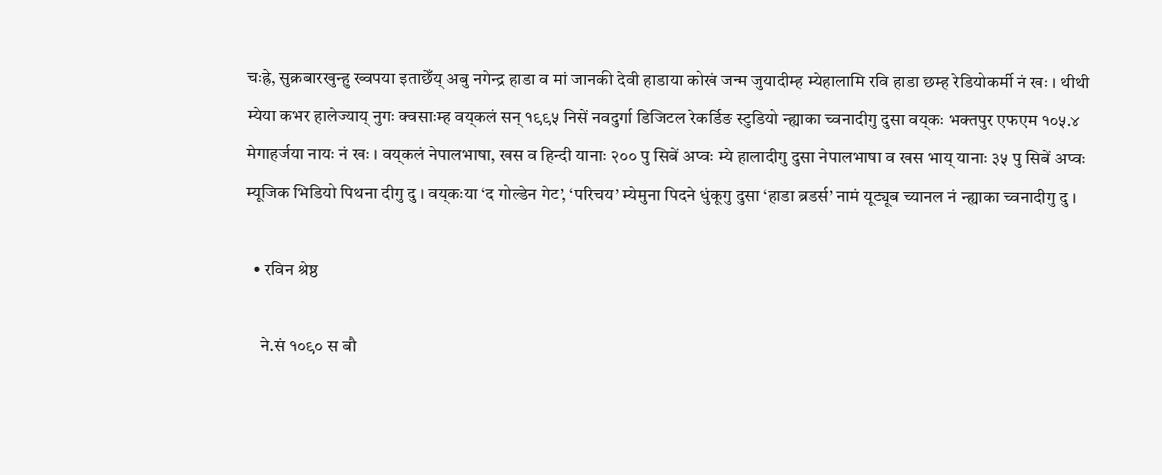चःह्रे, सुक्रबारखुन्हु ख्वपया इताछेँय्‌ अबु नगेन्द्र हाडा व मां जानकी देवी हाडाया कोखं जन्म जुयादीम्ह म्येहालामि रवि हाडा छम्ह रेडियोकर्मी नं खः । थीथी म्येया कभर हालेज्याय्‌ नुगः क्वसाःम्ह वय्‌कलं सन् १९९५ निसें नवदुर्गा डिजिटल रेकर्डिङ स्टुडियो न्ह्याका च्वनादीगु दुसा वय्‌कः भक्तपुर एफएम १०५.४ मेगाहर्जया नायः नं खः । वय्‌कलं नेपालभाषा, खस व हिन्दी यानाः २०० पु सिबें अप्वः म्ये हालादीगु दुसा नेपालभाषा व खस भाय्‌ यानाः ३५ पु सिबें अप्वः म्यूजिक भिडियो पिथना दीगु दु । वय्‌कःया ‘द गोल्डेन गेट’, ‘परिचय’ म्येमुना पिदने धुंकूगु दुसा ‘हाडा ब्रडर्स’ नामं यूट्यूब च्यानल नं न्ह्याका च्वनादीगु दु ।

  • रविन श्रेष्ठ

    ने.सं १०९० स बौ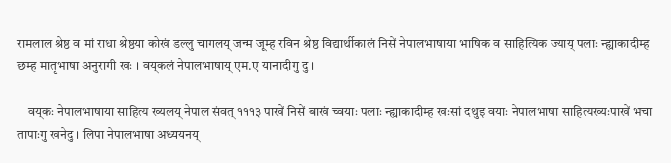रामलाल श्रेष्ठ व मां राधा श्रेष्ठया कोखं डल्लु चागलय् जन्म जूम्ह रविन श्रेष्ठ विद्यार्थीकालं निसें नेपालभाषाया भाषिक व साहित्यिक ज्याय् पलाः न्ह्याकादीम्ह छम्ह मातृभाषा अनुरागी खः । वय्‌कलं नेपालभाषाय् एम.ए यानादीगु दु ।

    वय्‌कः नेपालभाषाया साहित्य ख्यलय् नेपाल संवत् १११३ पाखें निसें बाखं च्वयाः पलाः न्ह्याकादीम्ह खःसां दथुइ वयाः नेपालभाषा साहित्यख्यःपाखें भचा तापाःगु खनेदु । लिपा नेपालभाषा अध्ययनय्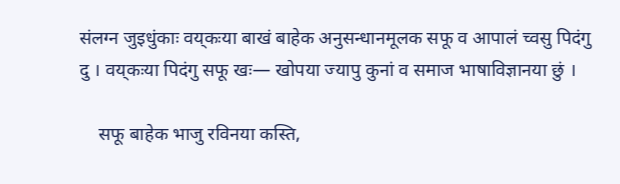संलग्न जुइधुंकाः वय्‌कःया बाखं बाहेक अनुसन्धानमूलक सफू व आपालं च्वसु पिदंगु दु । वय्‌कःया पिदंगु सफू खः— खोपया ज्यापु कुनां व समाज भाषाविज्ञानया छुं ।

    सफू बाहेक भाजु रविनया कस्ति,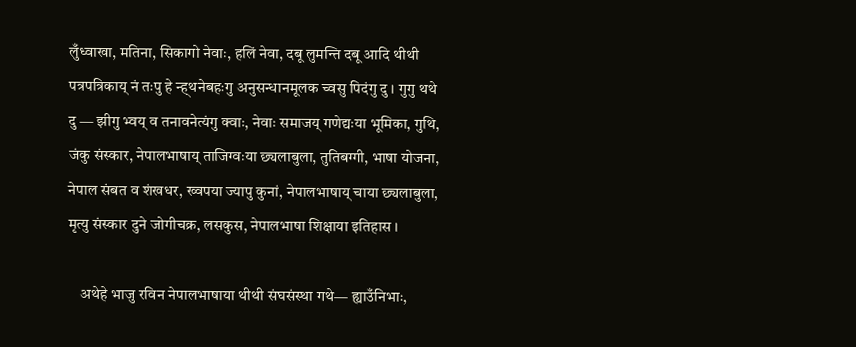लुँध्वाखा, मतिना, सिकागो नेवाः, हलिं नेवा, दबू लुमन्ति दबू आदि थीथी पत्रपत्रिकाय् नं तःपु हे न्ह्थनेबहःगु अनुसन्धानमूलक च्वसु पिदंगु दु । गुगु थथे दु — झीगु भ्वय् व तनावनेत्यंगु क्वाः, नेवाः समाजय् गणेद्यःया भूमिका, गुथि, जंकु संस्कार, नेपालभाषाय् ताजिग्वःया छ्यलाबुला, तुतिबग्गी, भाषा योजना, नेपाल संबत व शंखधर, ख्वपया ज्यापु कुनां, नेपालभाषाय् चाया छ्यलाबुला, मृत्यु संस्कार दुने जोगीचक्र, लसकुस, नेपालभाषा शिक्षाया इतिहास ।

    अथेहे भाजु रविन नेपालभाषाया थीथी संघसंस्था गथे— ह्याउँनिभाः,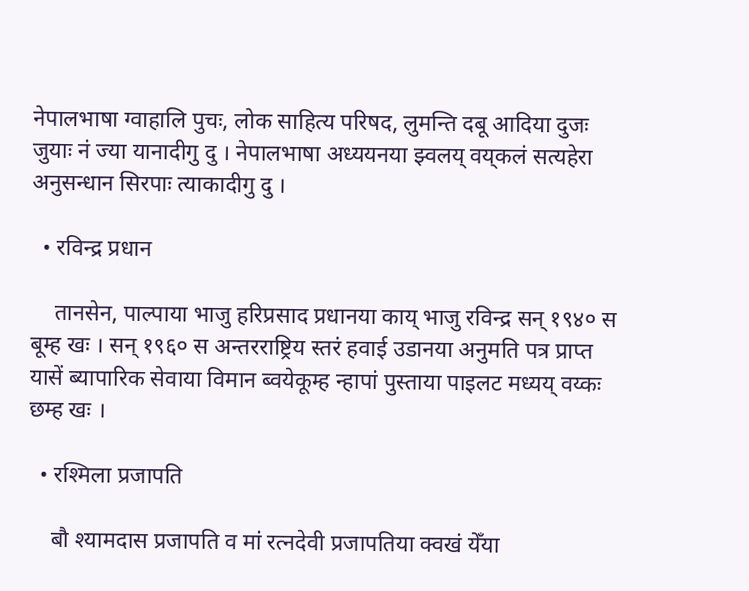नेपालभाषा ग्वाहालि पुचः, लोक साहित्य परिषद, लुमन्ति दबू आदिया दुजः जुयाः नं ज्या यानादीगु दु । नेपालभाषा अध्ययनया झ्वलय् वय्‌कलं सत्यहेरा अनुसन्धान सिरपाः त्याकादीगु दु ।

  • रविन्द्र प्रधान

    तानसेन, पाल्पाया भाजु हरिप्रसाद प्रधानया काय् भाजु रविन्द्र सन् १९४० स बूम्ह खः । सन् १९६० स अन्तरराष्ट्रिय स्तरं हवाई उडानया अनुमति पत्र प्राप्त यासें ब्यापारिक सेवाया विमान ब्वयेकूम्ह न्हापां पुस्ताया पाइलट मध्यय् वय्कः छम्ह खः ।

  • रश्मिला प्रजापति

    बौ श्यामदास प्रजापति व मां रत्नदेवी प्रजापतिया क्वखं येँया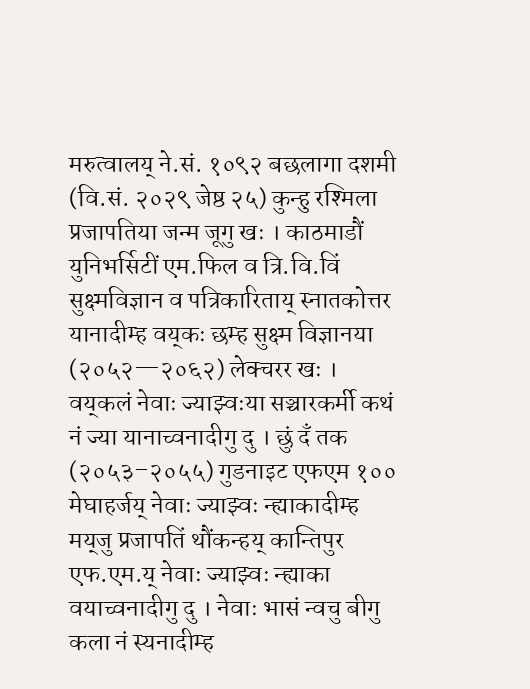मरुत्वालय् ने.सं. १०९२ बछलागा दशमी (वि.सं. २०२९ जेष्ठ २५) कुन्हु रश्मिला प्रजापतिया जन्म जूगु खः । काठमाडौं युनिभर्सिटीं एम.फिल व त्रि.वि.विं सुक्ष्मविज्ञान व पत्रिकारिताय् स्नातकोत्तर यानादीम्ह वय्‌कः छम्ह सुक्ष्म विज्ञानया (२०५२—२०६२) लेक्चरर खः । वय्‌कलं नेवाः ज्याझ्वःया सञ्चारकर्मी कथं नं ज्या यानाच्वनादीगु दु । छुं दँ तक (२०५३–२०५५) गुडनाइट एफएम १०० मेघाहर्जय् नेवाः ज्याझ्वः न्ह्याकादीम्ह मय्‌जु प्रजापतिं थौंकन्हय् कान्तिपुर एफ.एम.य् नेवाः ज्याझ्वः न्ह्याका वयाच्वनादीगु दु । नेवाः भासं न्वचु बीगु कला नं स्यनादीम्ह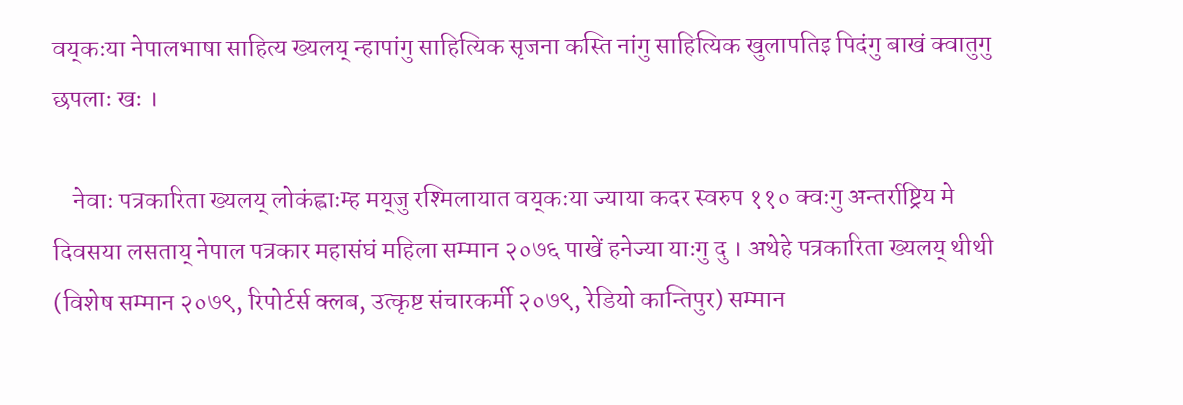वय्‌कःया नेपालभाषा साहित्य ख्यलय् न्हापांगु साहित्यिक सृजना कस्ति नांगु साहित्यिक खुलापतिइ पिदंगु बाखं क्वातुगु छपलाः खः ।

    नेवाः पत्रकारिता ख्यलय् लोकंह्वाःम्ह मय्‌जु रश्मिलायात वय्‌कःया ज्याया कदर स्वरुप ११० क्वःगु अन्तर्राष्ट्रिय मे दिवसया लसताय् नेपाल पत्रकार महासंघं महिला सम्मान २०७६ पाखें हनेज्या याःगु दु । अथेहे पत्रकारिता ख्यलय् थीथी (विशेष सम्मान २०७९, रिपोर्टर्स क्लब, उत्कृष्ट संचारकर्मी २०७९, रेडियो कान्तिपुर) सम्मान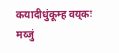कयादीधुंकूम्ह वय्‌कः मय्जुं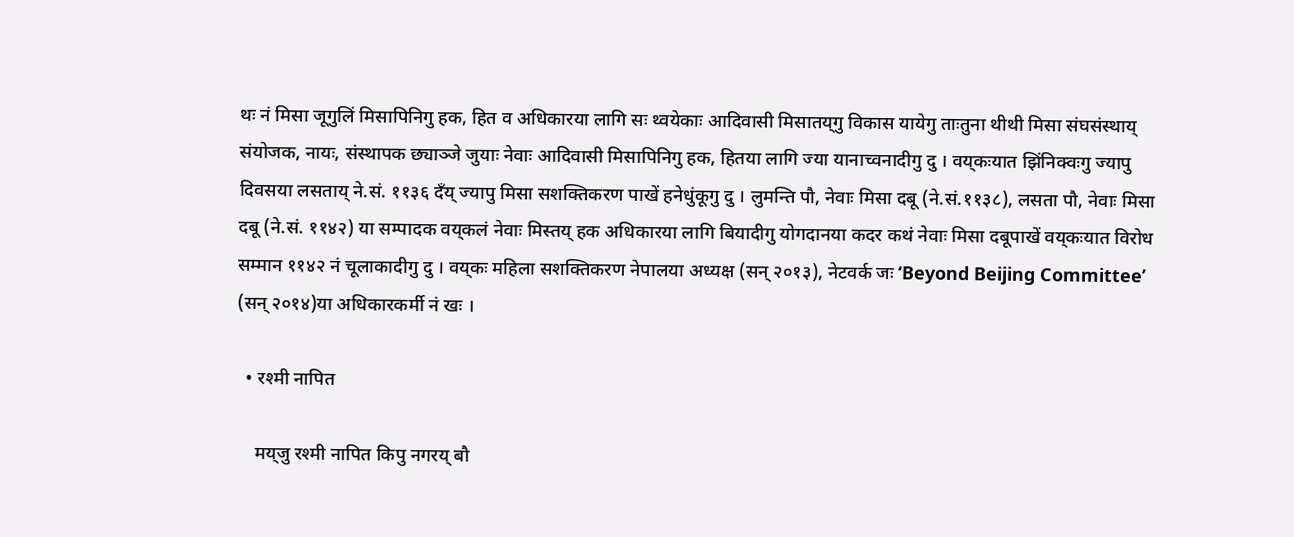थः नं मिसा जूगुलिं मिसापिनिगु हक, हित व अधिकारया लागि सः थ्वयेकाः आदिवासी मिसातय्‌गु विकास यायेगु ताःतुना थीथी मिसा संघसंस्थाय् संयोजक, नायः, संस्थापक छ्याञ्जे जुयाः नेवाः आदिवासी मिसापिनिगु हक, हितया लागि ज्या यानाच्वनादीगु दु । वय्‌कःयात झिंनिक्वःगु ज्यापु दिवसया लसताय् ने.सं. ११३६ दँय् ज्यापु मिसा सशक्तिकरण पाखें हनेधुंकूगु दु । लुमन्ति पौ, नेवाः मिसा दबू (ने.सं.११३८), लसता पौ, नेवाः मिसा दबू (ने.सं. ११४२) या सम्पादक वय्‌कलं नेवाः मिस्तय् हक अधिकारया लागि बियादीगु योगदानया कदर कथं नेवाः मिसा दबूपाखें वय्‌कःयात विरोध सम्मान ११४२ नं चूलाकादीगु दु । वय्‌कः महिला सशक्तिकरण नेपालया अध्यक्ष (सन् २०१३), नेटवर्क जः ‘Beyond Beijing Committee’ (सन् २०१४)या अधिकारकर्मी नं खः ।

  • रश्मी नापित

    मय्‌जु रश्मी नापित किपु नगरय् बौ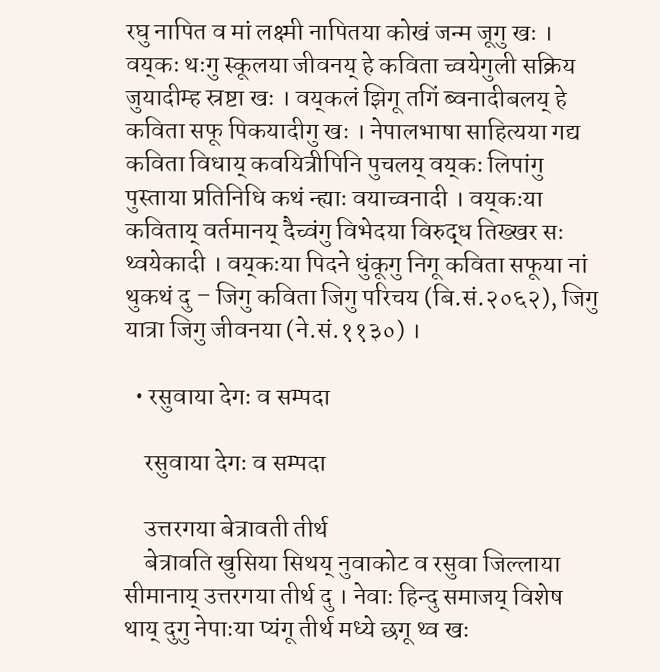रघु नापित व मां लक्ष्मी नापितया कोखं जन्म जूगु खः । वय्‌कः थःगु स्कूलया जीवनय् हे कविता च्वयेगुली सक्रिय जुयादीम्ह स्रष्टा खः । वय्‌कलं झिगू तगिं ब्वनादीबलय् हे कविता सफू पिकयादीगु खः । नेपालभाषा साहित्यया गद्य कविता विधाय् कवयित्रीपिनि पुचलय् वय्‌कः लिपांगु पुस्ताया प्रतिनिधि कथं न्ह्याः वयाच्वनादी । वय्‌कःया कविताय् वर्तमानय् दैच्वंगु विभेदया विरुद्ध तिख्खर सः थ्वयेकादी । वय्‌कःया पिदने धुंकूगु निगू कविता सफूया नां थुकथं दु – जिगु कविता जिगु परिचय (बि.सं.२०६२), जिगु यात्रा जिगु जीवनया (ने.सं.११३०) ।

  • रसुवाया देगः व सम्पदा

    रसुवाया देगः व सम्पदा

    उत्तरगया बेत्रावती तीर्थ
    बेत्रावति खुसिया सिथय्‌ नुवाकोट व रसुवा जिल्लाया सीमानाय्‌ उत्तरगया तीर्थ दु । नेवाः हिन्दु समाजय्‌ विशेष थाय्‌ दुगु नेपाःया प्यंगू तीर्थ मध्ये छगू थ्व खः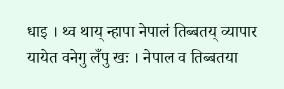धाइ । थ्व थाय्‌ न्हापा नेपालं तिब्बतय्‌ व्यापार यायेत वनेगु लँपु खः । नेपाल व तिब्बतया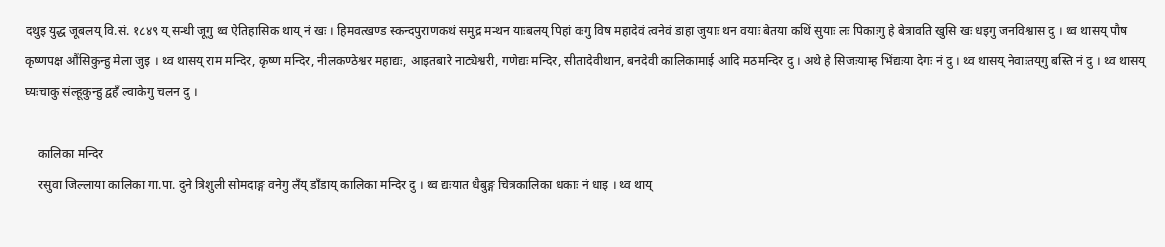दथुइ युद्ध जूबलय्‌ वि.सं. १८४९ य्‌ सन्धी जूगु थ्व ऐतिहासिक थाय्‌ नं खः । हिमवत्खण्ड स्कन्दपुराणकथं समुद्र मन्थन याःबलय्‌ पिहां वःगु विष महादेवं त्वनेवं डाहा जुयाः थन वयाः बेतया कथिं सुयाः लः पिकाःगु हे बेत्रावति खुसि खः धइगु जनविश्वास दु । थ्व थासय्‌ पौष कृष्णपक्ष औंसिकुन्हु मेला जुइ । थ्व थासय्‌ राम मन्दिर, कृष्ण मन्दिर, नीलकण्ठेश्वर महाद्यः, आइतबारे नाट्येश्वरी, गणेद्यः मन्दिर, सीतादेवीथान, बनदेवी कालिकामाई आदि मठमन्दिर दु । अथे हे सिजःयाम्ह भिंद्यःया देगः नं दु । थ्व थासय्‌ नेवाःतय्‌गु बस्ति नं दु । थ्व थासय्‌ घ्यःचाकु संल्हूकुन्हु द्वहँ ल्वाकेगु चलन दु ।

    कालिका मन्दिर
    रसुवा जिल्लाया कालिका गा.पा. दुने त्रिशुली सोमदाङ्ग वनेगु लँय्‌ डाँडाय्‌ कालिका मन्दिर दु । थ्व द्यःयात धैबुङ्ग चित्रकालिका धकाः नं धाइ । थ्व थाय्‌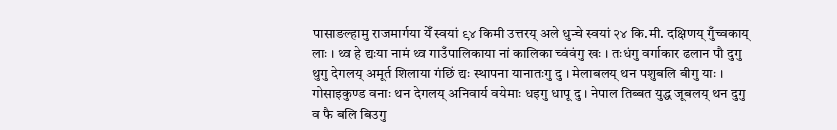पासाङल्हामु राजमार्गया येँ स्वयां ९४ किमी उत्तरय्‌ अले धुन्चे स्वयां २४ कि.मी. दक्षिणय्‌ गुँच्वकाय्‌ लाः । थ्व हे द्यःया नामं थ्व गाउँपालिकाया नां कालिका च्वंवंगु खः । तःधंगु वर्गाकार ढलान पौ दुगु थुगु देगलय्‌ अमूर्त शिलाया गंछिं द्यः स्थापना यानातःगु दु । मेलाबलय्‌ थन पशुबलि बीगु याः । गोसाइकुण्ड वनाः थन देगलय्‌ अनिवार्य वयेमाः धइगु धापू दु । नेपाल तिब्बत युद्ध जूबलय्‌ थन दुगु व फै बलि बिउगु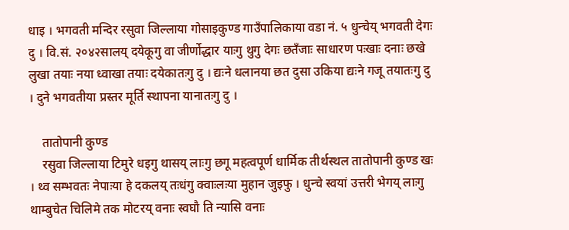धाइ । भगवती मन्दिर रसुवा जिल्लाया गोसाइकुण्ड गाउँपालिकाया वडा नं. ५ धुन्चेय्‌ भगवती देगः दु । वि.सं. २०४२सालय्‌ दयेकूगु वा जीर्णोद्धार याःगु थुगु देगः छतँजाः साधारण पःखाः दनाः छखे लुखा तयाः नया ध्वाखा तयाः दयेकातःगु दु । द्यःने धलानया छत दुसा उकिया द्यःने गजू तयातःगु दु । दुने भगवतीया प्रस्तर मूर्ति स्थापना यानातःगु दु ।

    तातोपानी कुण्ड
    रसुवा जिल्लाया टिमुरे धइगु थासय्‌ लाःगु छगू महत्वपूर्ण धार्मिक तीर्थस्थल तातोपानी कुण्ड खः । थ्व सम्भवतः नेपाःया हे दकलय्‌ तःधंगु क्वाःलःया मुहान जुइफु । धुन्चे स्वयां उत्तरी भेगय्‌ लाःगु थाम्बुचेत चिलिमे तक मोटरय्‌ वनाः स्वघौ ति न्यासि वनाः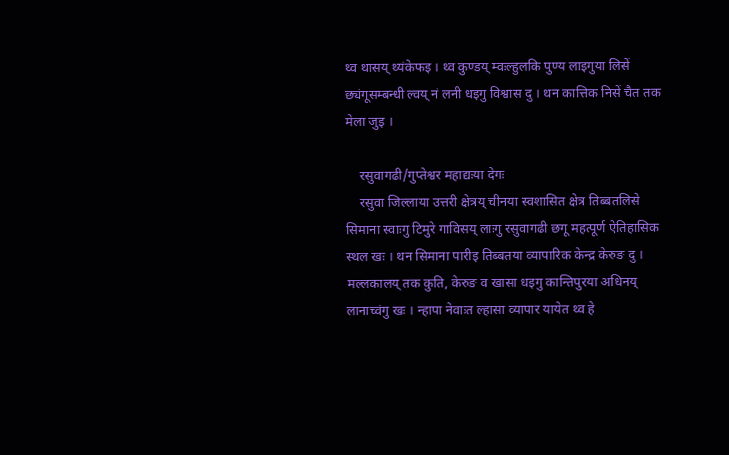थ्व थासय्‌ थ्यंकेफइ । थ्व कुण्डय्‌ म्वःल्हुलकि पुण्य लाइगुया लिसें छ्यंगूसम्बन्धी ल्वय्‌ नं लनी धइगु विश्वास दु । थन कात्तिक निसें चैत तक मेला जुइ ।

    रसुवागढी/गुप्तेश्वर महाद्यःया देगः
    रसुवा जिल्लाया उत्तरी क्षेत्रय्‌ चीनया स्वशासित क्षेत्र तिब्बतलिसे सिमाना स्वाःगु टिमुरे गाविसय्‌ लाःगु रसुवागढी छगू महत्पूर्ण ऐतिहासिक स्थल खः । थन सिमाना पारीइ तिब्बतया व्यापारिक केन्द्र केरुङ दु । मल्लकालय्‌ तक कुति, केरुङ व खासा धइगु कान्तिपुरया अधिनय्‌ लानाच्वंगु खः । न्हापा नेवाःत ल्हासा व्यापार यायेत थ्व हे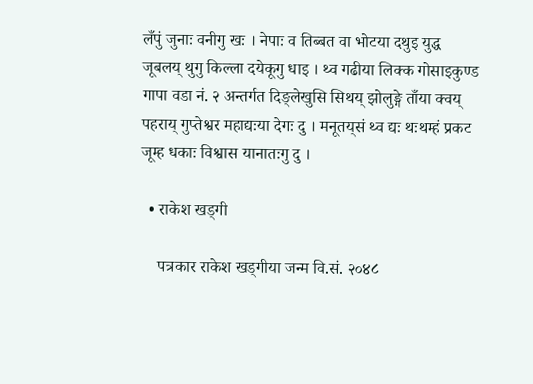लँपुं जुनाः वनीगु खः । नेपाः व तिब्बत वा भोटया दथुइ युद्ध जूबलय्‌ थुगु किल्ला दयेकूगु धाइ । थ्व गढीया लिक्क गोसाइकुण्ड गापा वडा नं. २ अन्तर्गत दिङ्लेखुसि सिथय्‌ झोलुङ्गे ताँया क्वय्‌ पहराय्‌ गुप्तेश्वर महाद्यःया देगः दु । मनूतय्‌सं थ्व द्यः थःथम्हं प्रकट जूम्ह धकाः विश्वास यानातःगु दु ।

  • राकेश खड्गी

    पत्रकार राकेश खड्गीया जन्म वि.सं. २०४८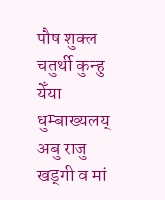पौष शुक्ल चतुर्थी कुन्हु येँया धुम्बाख्यलय् अबु राजु खड्गी व मां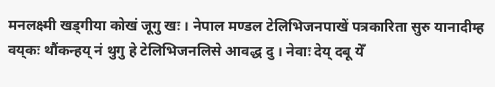मनलक्ष्मी खड्गीया कोखं जूगु खः । नेपाल मण्डल टेलिभिजनपाखें पत्रकारिता सुरु यानादीम्ह वय्‌कः थौंकन्हय् नं थुगु हे टेलिभिजनलिसे आवद्ध दु । नेवाः देय् दबू येँ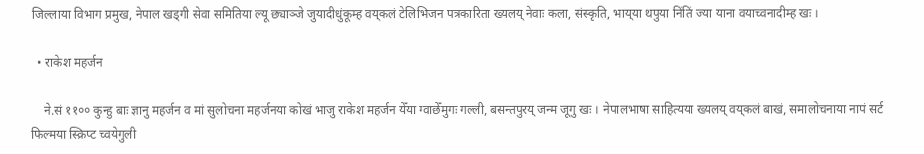जिल्लाया विभाग प्रमुख, नेपाल खड्गी सेवा समितिया ल्यू छ्याञ्जे जुयादीधुंकूम्ह वय्‌कलं टेलिभिजन पत्रकारिता ख्यलय् नेवाः कला, संस्कृति, भाय्‌या थपुया निंतिं ज्या याना वयाच्वनादीम्ह खः ।

  • राकेश महर्जन

    ने.सं ११०० कुन्हु बाः ज्ञानु महर्जन व मां सुलोचना महर्जनया कोखं भाजु राकेश महर्जन येँया ग्वाछेँमुगः गल्ली, बसन्तपुरय् जन्म जूगु खः । नेपालभाषा साहित्यया ख्यलय् वय्‌कलं बाखं, समालोचनाया नापं सर्ट फिल्मया स्क्रिप्ट च्वयेगुली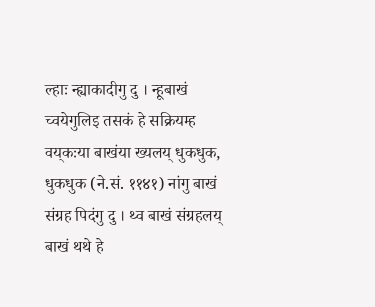ल्हाः न्ह्याकादीगु दु । न्हूबाखं च्वयेगुलिइ तसकं हे सक्रियम्ह वय्‌कःया बाखंया ख्यलय् धुकधुक, धुकधुक (ने.सं. ११४१) नांगु बाखं संग्रह पिदंगु दु । थ्व बाखं संग्रहलय् बाखं थथे हे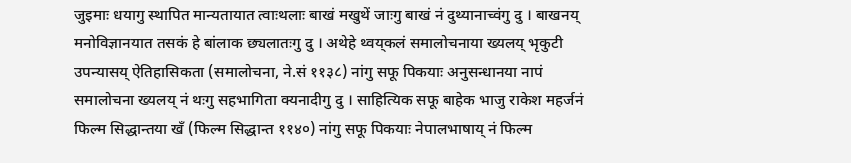जुइमाः धयागु स्थापित मान्यतायात त्वाःथलाः बाखं मखुथें जाःगु बाखं नं दुथ्यानाच्वंगु दु । बाखनय् मनोविज्ञानयात तसकं हे बांलाक छ्यलातःगु दु । अथेहे थ्वय्‌कलं समालोचनाया ख्यलय् भृकुटी उपन्यासय् ऐतिहासिकता (समालोचना, ने.सं ११३८) नांगु सफू पिकयाः अनुसन्धानया नापं समालोचना ख्यलय् नं थःगु सहभागिता क्यनादीगु दु । साहित्यिक सफू बाहेक भाजु राकेश महर्जनं फिल्म सिद्धान्तया खँ (फिल्म सिद्धान्त ११४०) नांगु सफू पिकयाः नेपालभाषाय् नं फिल्म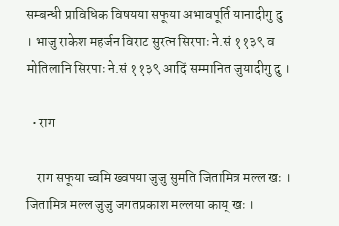सम्बन्धी प्राविधिक विषयया सफूया अभावपूर्ति यानादीगु दु । भाजु राकेश महर्जन विराट सुरत्न सिरपाः ने.सं ११३९ व मोतिलानि सिरपाः ने.सं ११३९ आदिं सम्मानित जुयादीगु दु ।

  • राग

    राग सफूया च्वमि ख्वपया जुजु सुमति जितामित्र मल्ल खः । जितामित्र मल्ल जुजु जगतप्रकाश मल्लया काय् खः ।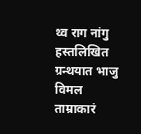थ्व राग नांगु हस्तलिखित ग्रन्थयात भाजु विमल ताम्राकारं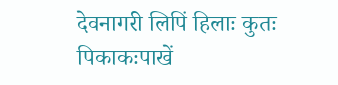देवनागरी लिपिं हिलाः कुतः पिकाकःपाखें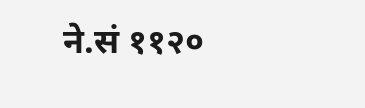ने.सं ११२०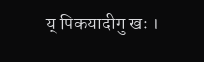य् पिकयादीगु खः ।